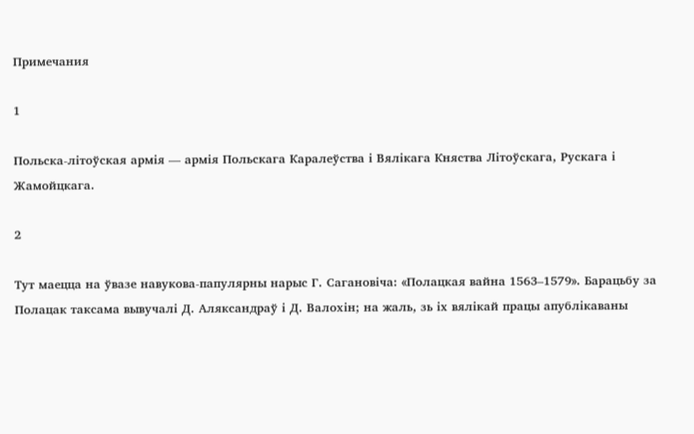Примечания

1

Польска-літоўская армія — армія Польскага Каралеўства і Вялікага Княства Літоўскага, Рускага і Жамойцкага.

2

Тут маецца на ўвазе навукова-папулярны нарыс Г. Сагановіча: «Полацкая вайна 1563–1579». Барацьбу за Полацак таксама вывучалі Д. Аляксандраў і Д. Валохін; на жаль, зь іх вялікай працы апублікаваны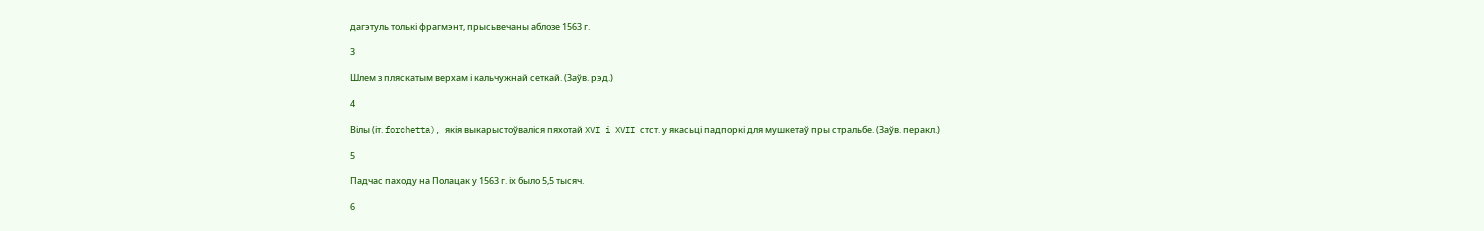дагэтуль толькі фрагмэнт, прысьвечаны аблозе 1563 г.

3

Шлем з пляскатым верхам і кальчужнай сеткай. (Заўв. рэд.)

4

Вілы (іт. forchetta), якія выкарыстоўваліся пяхотай XVI i XVII стст. у якасьці падпоркі для мушкетаў пры стральбе. (Заўв. перакл.)

5

Падчас паходу на Полацак у 1563 г. іх было 5,5 тысяч.

6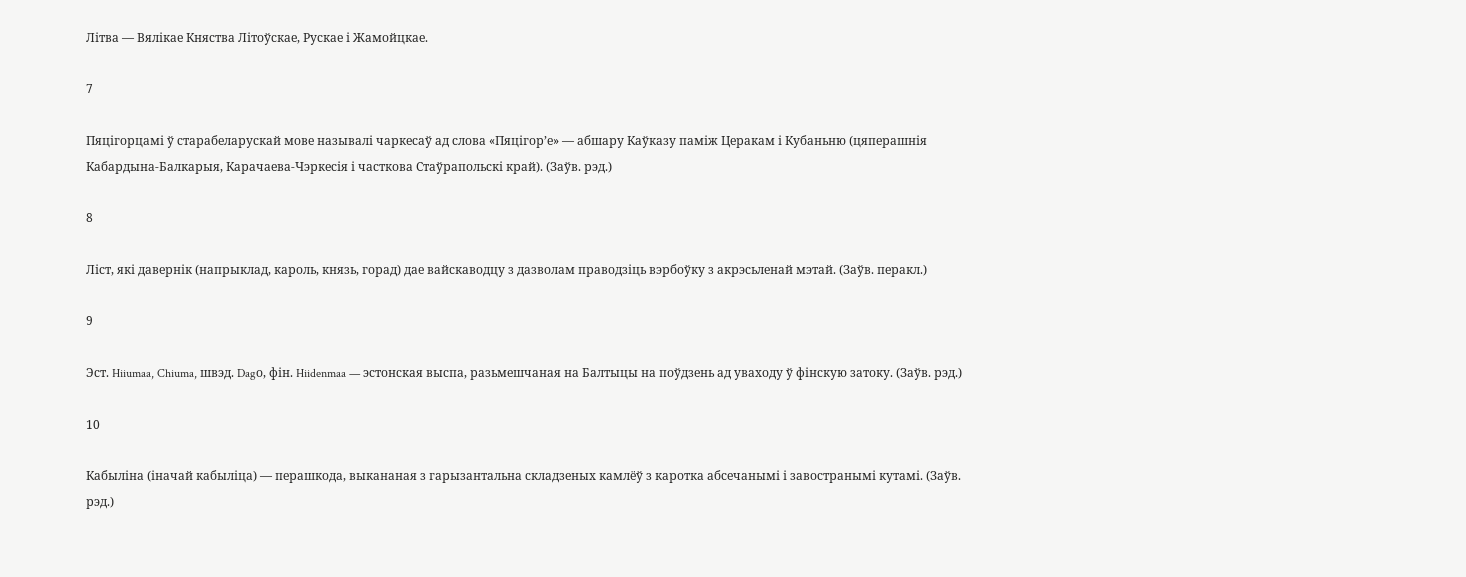Літва — Вялікае Княства Літоўскае, Рускае і Жамойцкае.

7

Пяцігорцамі ў старабеларускай мове называлі чаркесаў ад слова «Пяцігор’е» — абшару Каўказу паміж Церакам і Кубаньню (цяперашнія Кабардына-Балкарыя, Карачаева-Чэркесія і часткова Стаўрапольскі край). (Заўв. рэд.)

8

Ліст, які давернік (напрыклад, кароль, князь, горад) дае вайскаводцу з дазволам праводзіць вэрбоўку з акрэсьленай мэтай. (Заўв. перакл.)

9

Эст. Hiiumaa, Chiuma, швэд. Dagо, фін. Hiidenmaa — эстонская выспа, разьмешчаная на Балтыцы на поўдзень ад уваходу ў фінскую затоку. (Заўв. рэд.)

10

Кабыліна (іначай кабыліца) — перашкода, выкананая з гарызантальна складзеных камлёў з каротка абсечанымі і завостранымі кутамі. (Заўв. рэд.)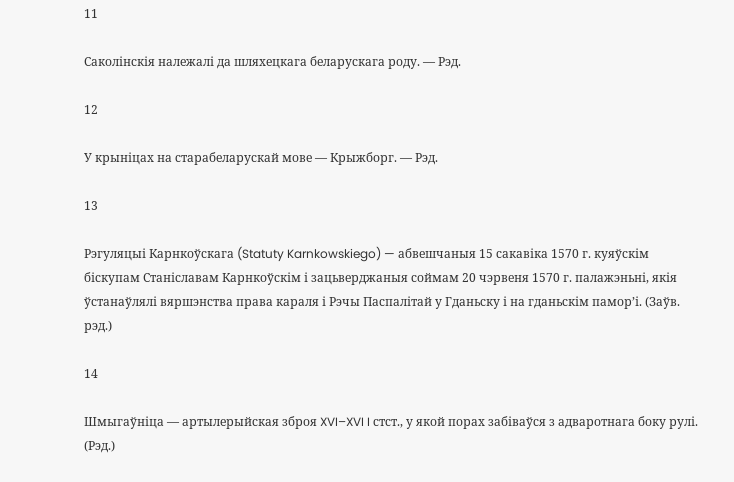11

Саколінскія належалі да шляхецкага беларускага роду. — Рэд.

12

У крыніцах на старабеларускай мове — Крыжборг. — Рэд.

13

Рэгуляцыі Карнкоўскага (Statuty Karnkowskiego) — абвешчаныя 15 сакавіка 1570 г. куяўскім біскупам Станіславам Карнкоўскім і зацьверджаныя соймам 20 чэрвеня 1570 г. палажэньні, якія ўстанаўлялі вяршэнства права караля і Рэчы Паспалітай у Гданьску і на гданьскім памор’і. (Заўв. рэд.)

14

Шмыгаўніца — артылерыйская зброя XVI–XVI I стст., у якой порах забіваўся з адваротнага боку рулі. (Рэд.)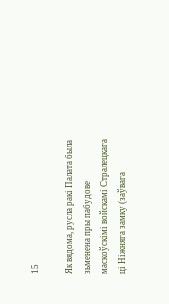15

Як вядома, русла ракі Палата была зьменена пры пабудове маскоўскімі войскамі Стралецкага ці Ніжняга замку (заўвага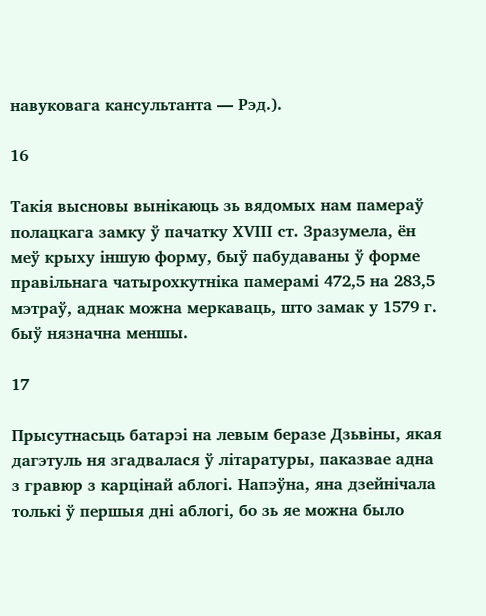навуковага кансультанта — Рэд.).

16

Такія высновы вынікаюць зь вядомых нам памераў полацкага замку ў пачатку ХVІІІ ст. Зразумела, ён меў крыху іншую форму, быў пабудаваны ў форме правільнага чатырохкутніка памерамі 472,5 на 283,5 мэтраў, аднак можна меркаваць, што замак у 1579 г. быў нязначна меншы.

17

Прысутнасьць батарэі на левым беразе Дзьвіны, якая дагэтуль ня згадвалася ў літаратуры, паказвае адна з гравюр з карцінай аблогі. Напэўна, яна дзейнічала толькі ў першыя дні аблогі, бо зь яе можна было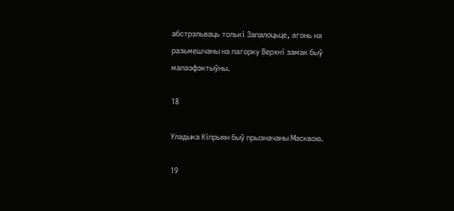абстрэльваць толькі Запалоцьце, агонь на разьмешчаны на пагорку Верхні замак быў малаэфэктыўны.

18

Уладыка Кіпрыян быў прызначаны Масквою.

19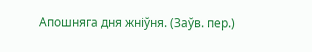Апошняга дня жніўня. (Заўв. пер.)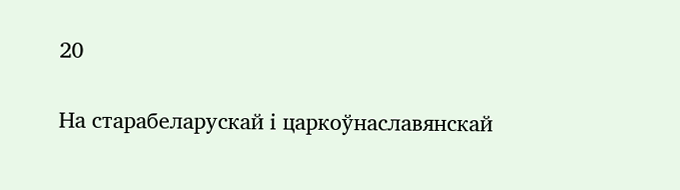20

На старабеларускай і царкоўнаславянскай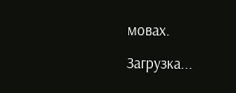мовах.

Загрузка...